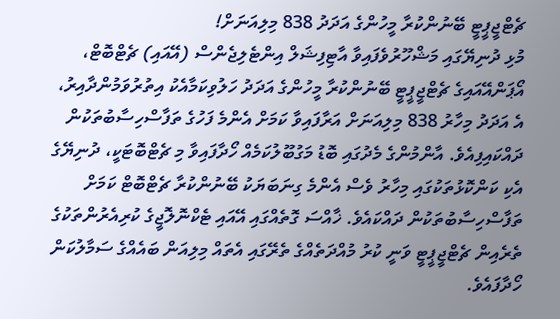ޗެޓްޖީޕީޓީ ބޭނުންކުރާ މީހުންގެ އަދަދު 838 މިލިއަނަށް!
މުޅި ދުނިޔޭގައި މަޝްހޫރުވެފައިވާ އާޓިފިޝަލް އިންޓެލިޖެންސް (އޭއައި) ޗެޓްބޮޓް، އޯޕަންއޭއައިގެ ޗެޓްޖީޕީޓީ ބޭނުންކުރާ މީހުންގެ އަދަދު ހަލުވިކަމާއެކު އިތުރުވަމުންދާއިރު، އެ އަދަދު މިހާރު 838 މިލިއަނަށް އަރާފައިވާ ކަމަށް އެންމެ ފަހުގެ ތަފާސްހިސާބުތަކުން ދައްކައިފިއެވެ. އާންމުންގެ މެދުގައި ބޮޑު މަގުބޫލުކަމެއް ހޯދާފައިވާ މި ޗެޓްބޮޓަކީ، ދުނިޔޭގެ އެކި ކަންކޮޅުތަކުގައި މިހާރު ވެސް އެންމެ ގިނަބަޔަކު ބޭނުންކުރާ ޗެޓްބޮޓް ކަމަށް ތަފާސްހިސާބުތަކުން ދައްކައެވެ. ޚާއްސަ ގޮތެއްގައި އޭއައި ޓެކްނޮލޮޖީގެ ކުރިއެރުންތަކުގެ ތެރެއިން ޗެޓްޖީޕީޓީ ވަނީ ކުރު މުއްދަތެއްގެ ތެރޭގައި އެތައް މިލިއަން ބައެއްގެ ސަމާލުކަން ހޯދާފައެވެ.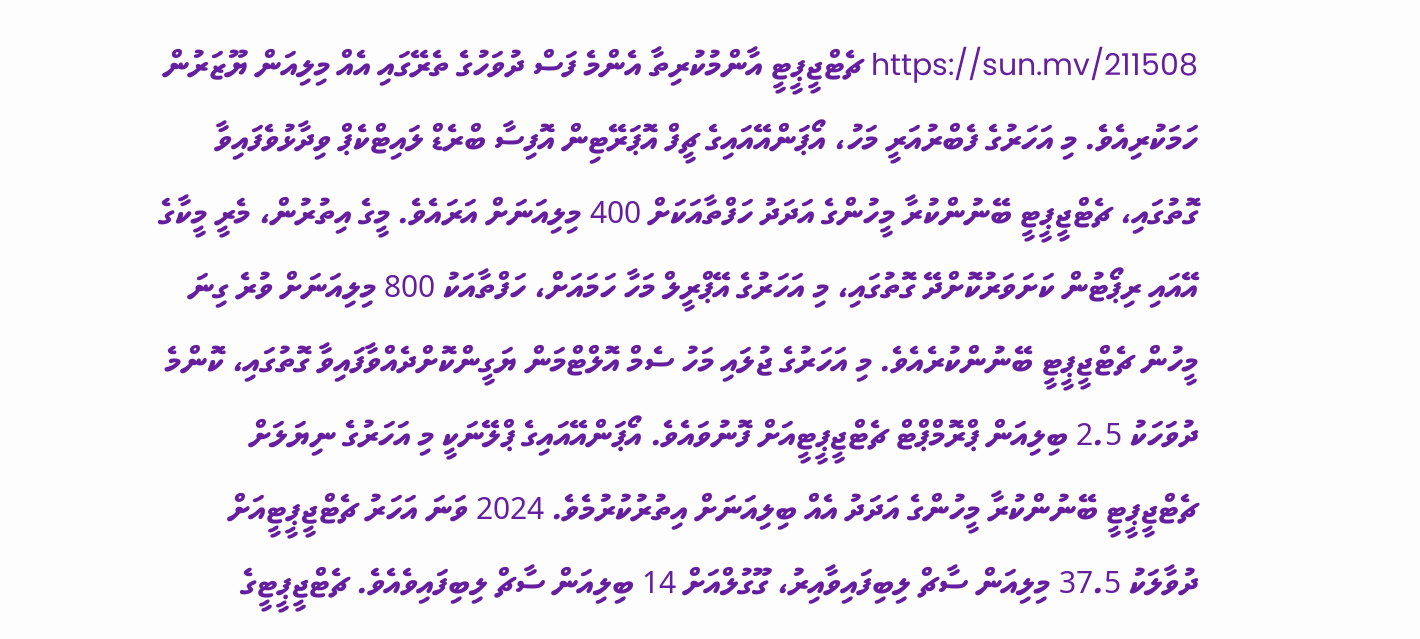https://sun.mv/211508 ޗެޓްޖީޕީޓީ އާންމުކުރިތާ އެންމެ ފަސް ދުވަހުގެ ތެރޭގައި އެއް މިލިއަން ޔޫޒަރުން ހަމަކުރިއެވެ. މި އަހަރުގެ ފެބްރުއަރީ މަހު، އޯޕަންއޭއައިގެ ޗީފް އޮޕަރޭޓިން އޮފިސާ ބްރެޑް ލައިޓްކެޕް ވިދާޅުވެފައިވާ ގޮތުގައި، ޗެޓްޖީޕީޓީ ބޭނުންކުރާ މީހުންގެ އަދަދު ހަފްތާއަކަށް 400 މިލިއަނަށް އަރައެވެ. މީގެ އިތުރުން، މެރީ މީކާގެ އޭއައި ރިޕޯޓުން ކަށަވަރުކޮށްދޭ ގޮތުގައި، މި އަހަރުގެ އޭޕްރީލް މަހާ ހަމައަށް، ހަފްތާއަކު 800 މިލިއަނަށް ވުރެ ގިނަ މީހުން ޗެޓްޖީޕީޓީ ބޭނުންކުރެއެވެ. މި އަހަރުގެ ޖުލައި މަހު ސެމް އޮލްޓްމަން ޔަގީންކޮށްދެއްވާފައިވާ ގޮތުގައި، ކޮންމެ ދުވަހަކު 2.5 ބިލިއަން ޕްރޮމްޕްޓް ޗެޓްޖީޕީޓީއަށް ފޮނުވައެވެ. އޯޕަންއޭއައިގެ ޕްލޭނަކީ މި އަހަރުގެ ނިޔަލަށް ޗެޓްޖީޕީޓީ ބޭނުންކުރާ މީހުންގެ އަދަދު އެއް ބިލިއަނަށް އިތުރުކުރުމެވެ. 2024 ވަނަ އަހަރު ޗެޓްޖީޕީޓީއަށް ދުވާލަކު 37.5 މިލިއަން ސާޗް ލިބިފައިވާއިރު، ގޫގުލްއަށް 14 ބިލިއަން ސާޗް ލިބިފައިވެއެވެ. ޗެޓްޖީޕީޓީގެ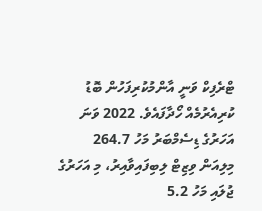ޓްރެފިކް ވަނީ އާންމުކުރިފަހުން ބޮޑު ކުރިއެރުމެއް ހޯދާފައެވެ. 2022 ވަނަ އަހަރުގެ ޑިސެމްބަރު މަހު 264.7 މިލިއަން ވިޒިޓް ލިބިފައިވާއިރު، މި އަހަރުގެ ޖުލައި މަހު 5.2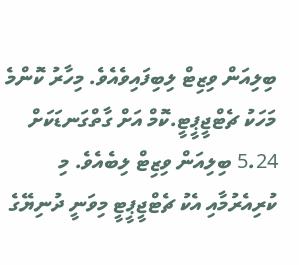ބިލިއަން ވިޒިޓް ލިބިފައިވެއެވެ. މިހާރު ކޮންމެ މަހަކު ޗެޓްޖީޕީޓީ.ކޮމް އަށް ގާތްގަނޑަކަށް 5.24 ބިލިއަން ވިޒިޓް ލިބެއެވެ. މި ކުރިއެރުމާއި އެކު ޗެޓްޖީޕީޓީ މިވަނީ ދުނިޔޭގެ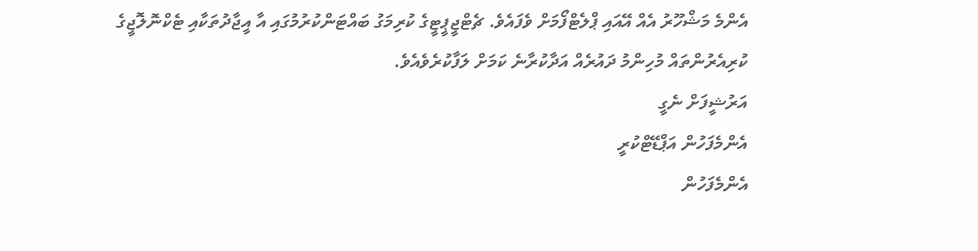އެންމެ މަޝްހޫރު އެއް އޭއައި ޕްލެޓްފޯމަށް ވެފައެވެ. ޗެޓްޖީޕީޓީގެ ކުރިމަގު ބައްޓަންކުރުމުގައި އާ އީޖާދުތަކާއި ޓެކްނޮލޮޖީގެ ކުރިއެރުންތައް މުހިންމު ދައުރެއް އަދާކުރާނެ ކަމަށް ލަފާކުރެވެއެވެ.
އަރުޝީފަށް ނެގީ
އެންމެފަހުން އަޕްޑޭޓްކުރީ
އެންމެފަހުން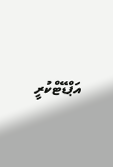އަޕްޑޭޓްކުރީ